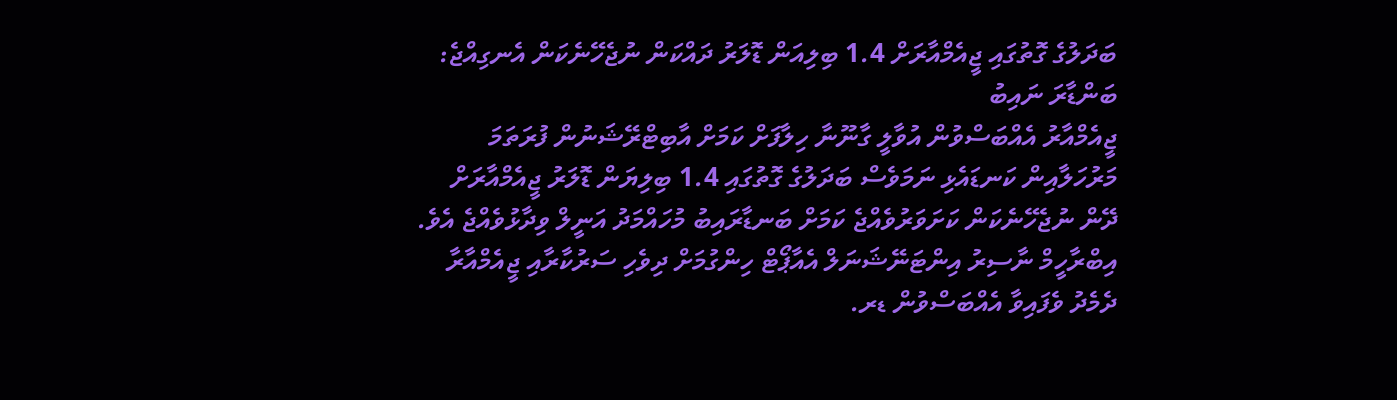ބަދަލުގެ ގޮތުގައި ޖީއެމްއާރަށް 1.4 ބިލިއަން ޑޮލަރު ދައްކަން ނުޖެހޭނެކަން އެނގިއްޖެ: ބަންޑާރަ ނައިބު
ޖީއެމްއާރު އެއްބަސްވުން އުވާލީ ގާނޫނާ ހިލާފަށް ކަމަށް އާބިޓްރޭޝަނުން ފުރަތަމަ މަރުހަލާއިން ކަނޑައެޅި ނަމަވެސް ބަދަލުގެ ގޮތުގައި 1.4 ބިލިޔަން ޑޮލަރު ޖީއެމްއާރަށް ދޭން ނުޖެހޭނެކަން ކަށަވަރުވެއްޖެ ކަމަށް ބަނޑާރައިބު މުހައްމަދު އަނީލް ވިދާޅުވެއްޖެ އެވެ.
އިބްރާހީމް ނާސިރު އިންޓަނޭޝަނަލް އެއާޕޯޓް ހިންގުމަށް ދިވެހި ސަރުކާރާއި ޖީއެމްއާރާ ދެމެދު ވެފައިވާ އެއްބަސްވުން ޑރ.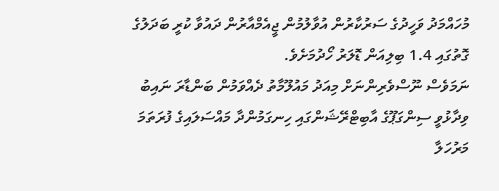މުހައްމަދު ވަހީދުގެ ސަރުކާރުން އުވާލުމުން ޖީއެމްއާރުން ދައުވާ ކުރީ ބަދަލުގެ ގޮތުގައި 1.4 ބިލިއަން ޑޮލަރު ހޯދުމަށެވެ.
ނަމަވެސް ނޫސްވެރިންނަށް މިއަދު މައުލޫމާތު ދެއްވަމުން ބަންޑާރަ ނައިބު ވިދާޅުވީ ސިންގަޕޫގެ އާބިޓްރޭޝަންގައި ހިނގަމުންދާ މައްސަލައިގެ ފުރަތަމަ މަރުހަލާ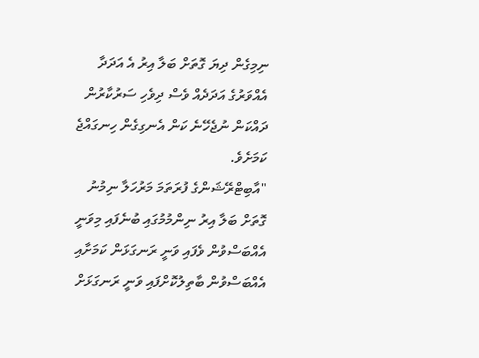ނިމިގެން ދިޔަ ގޮތަށް ބަލާ އިރު އެ އަދަދާ އެއްވަރުގެ އަދަދެއް ވެސް ދިވެހި ސަރުކާރުން ދައްކަން ނުޖެހޭނެ ކަން އެނގިގެން ހިނގައްޖެ ކަމަށެވެ.
"އާބިޓްރޭޝަންގެ ފުރަތަމަ މަރުހަލާ ނިމުނު ގޮތަށް ބަލާ އިރު ނިންމުމުގައި ބުނެފައި މިވަނީ އެއްބަސްވުން ވެފައި ވަނީ ރަނގަޅަން ކަމަށާއި އެއްބަސްވުން ބާތިލުކޮށްފައި ވަނީ ރަނގަޅަށް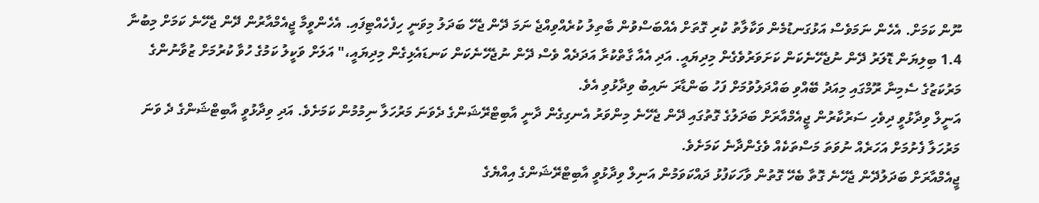ނޫން ކަމަށް. އެހެން ނަމަވެސް އަޅުގަނޑުމެން ވަކާލާތު ކުރި ގޮތަށް އެއްބަސްވުން ބާތިލު ކުރެއްވިއްޖެ ނަމަ ދޭން ޖެހޭ ބަދަލު މިވަނީ ހިފެހެއްޓިފައި. އެހެންވީމާ ޖީއެމްއާރުން ދޭން ޖެހޭނެ ކަމަށް މިބުނާ 1.4 ބިލިޔަން ޑޮލަރު ދޭން ނުޖެހޭނެކަން ކަށަވަރުވެގެން މިދިޔައީ. އަދި އެއާ ގާތްކުރާ އަދަދެއް ވެސް ދޭން ނުޖެހޭނެކަން ކަނޑައެޅިގެން މިދިޔައީ،" އަލަށް ވަކީލު ކަމުގެ ހުވާ ކުރުމަށް ޒުވާނުންގެ މަރުކަޒުގެ ސެމިނާ ރޫމްގައި މިއަދު ބޭއްވި ބައްދަލުވުމަށް ފަހު ބަންޑާރަ ނައިބު ވިދާޅުވި އެވެ.
އަނީލް ވިދާޅުވީ ދިވެހި ސަރުކާރުން ޖީއެމްއާރަށް ބަދަލުގެ ގޮތުގައި ދޭން ޖެހޭނެ މިންވަރު އެނގިގެން ދާނީ އާބިޓްރޭޝަންގެ ދެވަނަ މަރުހަލާ ނިމުމުން ކަމަށެވެ. އަދި ވިދާޅުވީ އާބިޓްޝަންގެ ދެ ވަނަ މަރުހަލާ ފެށުމަށް އަހަރެއް ނުވަތަ މަސްތަކެއް ވެގެންދާނެ ކަމަށެވެ.
ޖީއެމްއާރަށް ބަދަލުދޭން ޖެހޭނެ ގޮތާ ބެހޭ ގޮތުން ވާހަކަފުޅު ދައްކަވަމުން އަނިލް ވިދާޅުވީ އާބިޓްރޭޝަންގެ އިއްޔެގެ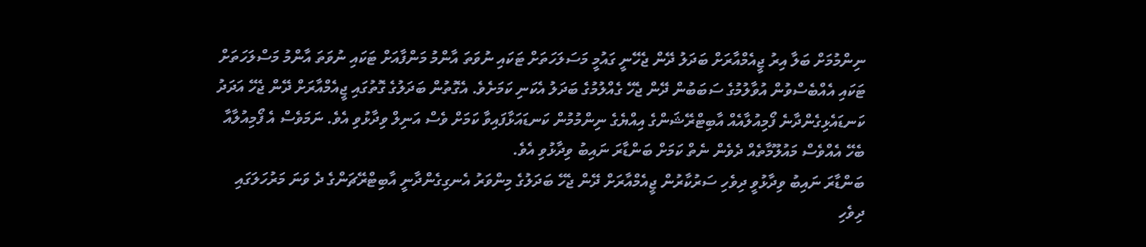ނިންމުމަށް ބަލާ އިރު ޖީއެމްއާރަށް ބަދަލު ދޭން ޖެހޭނީ ގައުމީ މަސަލަހަތަށް ޓަކައި ނުވަތަ އާންމު މަންފާއަށް ޓަކައި ނުވަތަ އާންމު މަސްލަހަތަށް ޓަކައި އެއްބެސްވުން އުވާލުމުގެ ސަބަބުން ދޭން ޖެހޭ ގެއްލުމުގެ ބަދަލު އެކަނި ކަމަށެވެ. އެގޮތުން ބަދަލުގެ ގޮތުގައި ޖީއެމްއާރަށް ދޭން ޖެހޭ އަދަދު ކަނޑައެޅިގެންދާނެ ފޯމިއުލާއެއް އާބިޓްރޭޝަންގެ އިއްޔެގެ ނިންމުމުން ކަނޑައަޅާފައިވާ ކަމަށް ވެސް އަނިލް ވިދާޅުވި އެވެ. ނަމަވެސް އެ ފޯމިއުލާއާ ބެހޭ އެއްވެސް މައުލޫމާތެއް ދެވެން ނެތް ކަމަށް ބަންޑާރަ ނައިބު ވިދާޅުވި އެވެ.
ބަންޑާރަ ނައިބު ވިދާޅުވީ ދިވެހި ސަރުކާރުން ޖީއެމްއާރަށް ދޭން ޖެހޭ ބަދަލުގެ މިންވަރު އެނގިގެންދާނީ އާބިޓްރޭޗަންގެ ދެ ވަނަ މަރުހަލަގައި ދިވެހި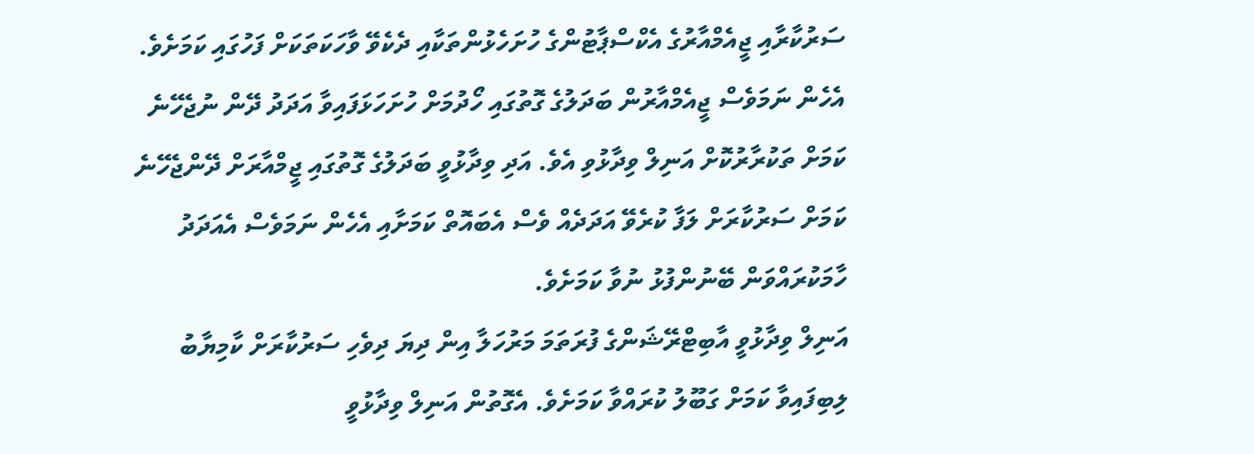ސަރުކާރާއި ޖީއެމްއާރުގެ އެކްސްޕާޓުންގެ ހުށަހެޅުންތަކާއި ދެކެވޭ ވާހަކަތަކަށް ފަހުގައި ކަމަށެވެ. އެހެން ނަމަވެސް ޖީއެމްއާރުން ބަދަލުގެ ގޮތުގައި ހޯދުމަށް ހުށަހަޅަފައިވާ އަދަދު ދޭން ނުޖެހޭނެ ކަމަށް ތަކުރާރުކޮށް އަނިލް ވިދާޅުވި އެވެ. އަދި ވިދާޅުވީ ބަދަލުގެ ގޮތުގައި ޖީމްއާރަށް ދޭންޖެހޭނެ ކަމަށް ސަރުކާރަށް ލަފާ ކުރެވޭ އަދަދެއް ވެސް އެބައޮތް ކަމަށާއި އެހެން ނަމަވެސް އެއަދަދު ހާމަކުރައްވަން ބޭނުންފުޅު ނުވާ ކަމަށެވެ.
އަނިލް ވިދާޅުވީ އާބިޓްރޭޝަންގެ ފުރަތަމަ މަރުހަލާ އިން ދިޔަ ދިވެހި ސަރުކާރަށް ކާމިޔާބު ލިބިފައިވާ ކަމަށް ގަބޫލު ކުރައްވާ ކަމަށެވެ. އެގޮތުން އަނިލް ވިދާޅުވީ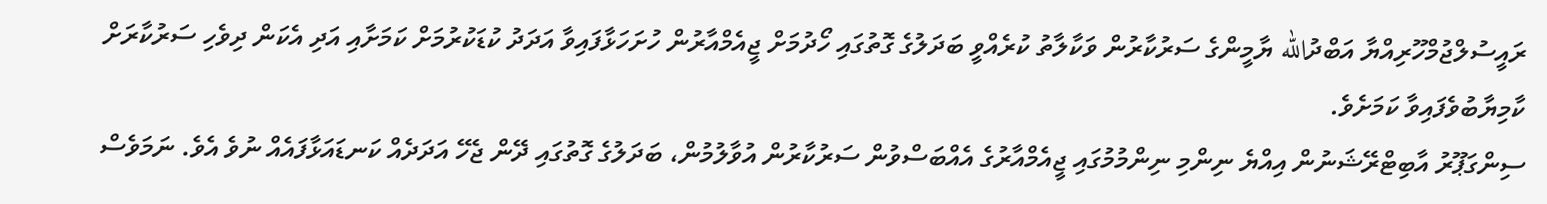ރައީސުލްޖުމްހޫރިއްޔާ އަބްދުالله ޔާމީންގެ ސަރުކާރުން ވަކާލާތު ކުރެއްވީ ބަދަލުގެ ގޮތުގައި ހޯދުމަށް ޖީއެމްއާރުން ހުށަހަޅާފައިވާ އަދަދު ކުޑަކުރުމަށް ކަމަށާއި އަދި އެކަން ދިވެހި ސަރުކާރަށް ކާމިޔާބުވެފައިވާ ކަމަށެވެ.
ސިންގަޕޫރު އާބިޓްރޭޝަނުން އިއްޔެ ނިންމި ނިންމުމުގައި ޖީއެމްއާރުގެ އެއްބަސްވުން ސަރުކާރުން އުވާލުމުން، ބަދަލުގެ ގޮތުގައި ދޭން ޖެހޭ އަދަދެއް ކަނޑައަޅާފައެއް ނުވެ އެވެ. ނަމަވެސް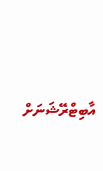އާބިޓްރޭޝަނަށް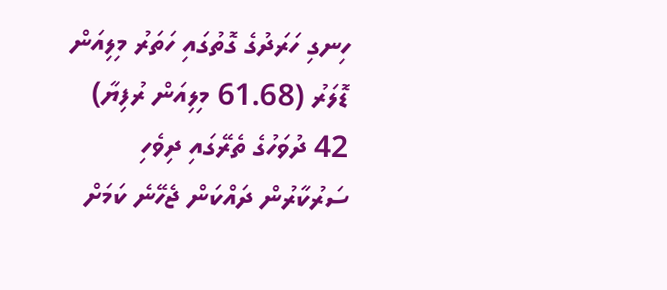ހިނގި ހަރަދުގެ ގޮތުގައި ހަތަރު މިލިއަން ޑޮލަރު (61.68 މިލިއަން ރުފިޔާ) 42 ދުވަހުގެ ތެރޭގައި ދިވެހި ސަރުކާރުން ދައްކަން ޖެހޭނެ ކަމަށް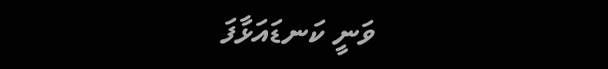ވަނީ ކަނޑައަޅާފަ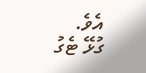އެވެ.
ގުޅޭ ޓެގު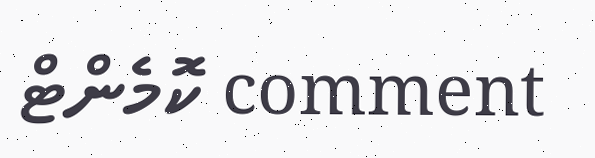comment ކޮމެންޓް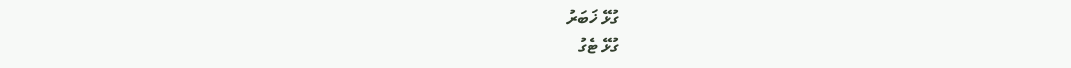ގުޅޭ ޚަބަރު
ގުޅޭ ޓެގު